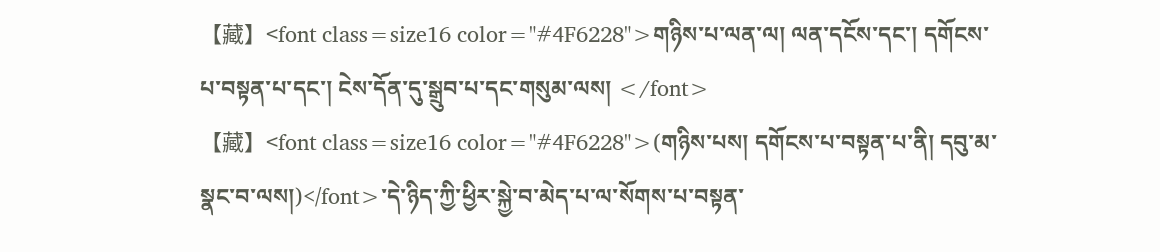【藏】<font class=size16 color="#4F6228">གཉིས་པ་ལན་ལ། ལན་དངོས་དང་། དགོངས་པ་བསྟན་པ་དང་། ངེས་དོན་དུ་སྒྲུབ་པ་དང་གསུམ་ལས། </font>
【藏】<font class=size16 color="#4F6228">(གཉིས་པས། དགོངས་པ་བསྟན་པ་ནི། དབུ་མ་སྣང་བ་ལས།)</font>་དེ་ཉིད་ཀྱི་ཕྱིར་སྐྱེ་བ་མེད་པ་ལ་སོགས་པ་བསྟན་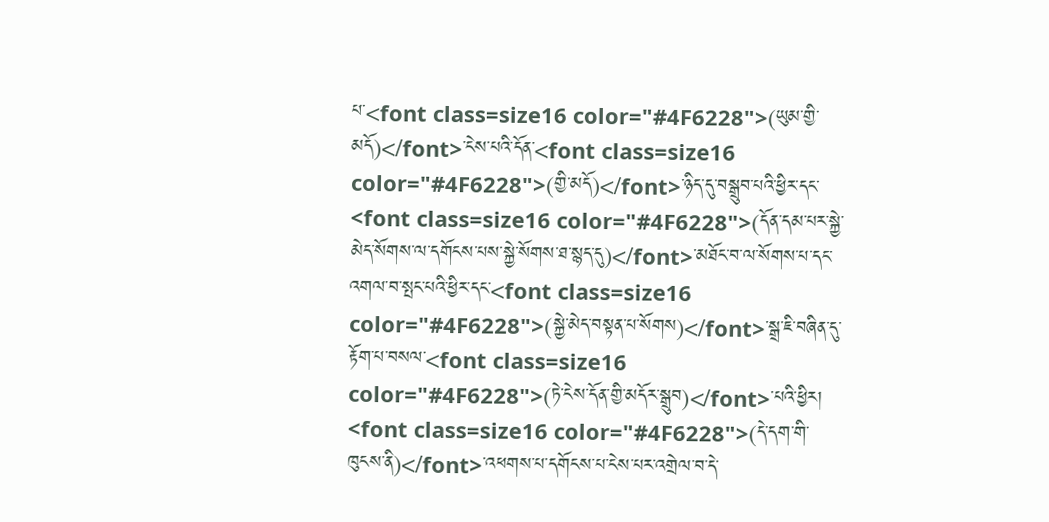པ་<font class=size16 color="#4F6228">(ཡུམ་གྱི་མདོ)</font>་ངེས་པའི་དོན་<font class=size16 color="#4F6228">(གྱི་མདོ)</font>་ཉིད་དུ་བསྒྲུབ་པའི་ཕྱིར་དང་<font class=size16 color="#4F6228">(དོན་དམ་པར་སྐྱེ་མེད་སོགས་ལ་དགོངས་པས་སྐྱེ་སོགས་ཐ་སྙད་དུ)</font>་མཐོང་བ་ལ་སོགས་པ་དང་འགལ་བ་སྤང་པའི་ཕྱིར་དང་<font class=size16 color="#4F6228">(སྐྱེ་མེད་བསྟན་པ་སོགས)</font>་སྒྲ་ཇི་བཞིན་དུ་རྟོག་པ་བསལ་<font class=size16 color="#4F6228">(ཏེ་ངེས་དོན་གྱི་མདོར་སྒྲུབ)</font>་པའི་ཕྱིར། <font class=size16 color="#4F6228">(དེ་དག་གི་ཁུངས་ནི)</font>་འཕགས་པ་དགོངས་པ་ངེས་པར་འགྲེལ་བ་དེ་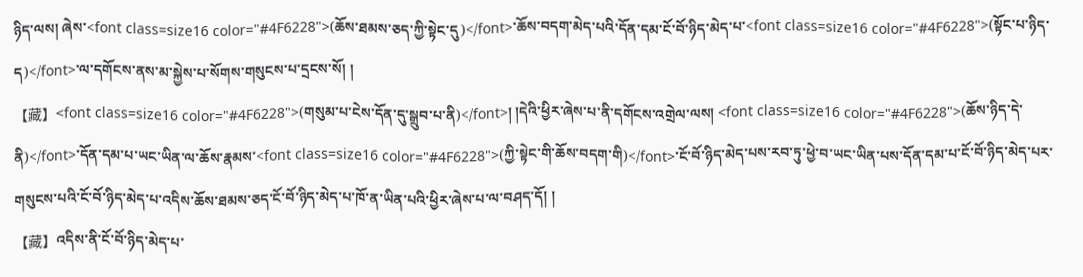ཉིད་ལས། ཞེས་<font class=size16 color="#4F6228">(ཆོས་ཐམས་ཅད་ཀྱི་སྟེང་དུ)</font>་ཆོས་བདག་མེད་པའི་དོན་དམ་ངོ་བོ་ཉིད་མེད་པ་<font class=size16 color="#4F6228">(སྟོང་པ་ཉིད་ད)</font>་ལ་དགོངས་ནས་མ་སྐྱེས་པ་སོགས་གསུངས་པ་དྲངས་སོ། །
【藏】<font class=size16 color="#4F6228">(གསུམ་པ་ངེས་དོན་དུ་སྒྲུབ་པ་ནི)</font>། །དེའི་ཕྱིར་ཞེས་པ་ནི་དགོངས་འགྲེལ་ལས། <font class=size16 color="#4F6228">(ཆོས་ཉིད་དེ་ནི)</font>་དོན་དམ་པ་ཡང་ཡིན་ལ་ཆོས་རྣམས་<font class=size16 color="#4F6228">(ཀྱི་སྟེང་གི་ཆོས་བདག་གི)</font>་ངོ་བོ་ཉིད་མེད་པས་རབ་ཏུ་ཕྱེ་བ་ཡང་ཡིན་པས་དོན་དམ་པ་ངོ་བོ་ཉིད་མེད་པར་གསུངས་པའི་ངོ་བོ་ཉིད་མེད་པ་འདིས་ཆོས་ཐམས་ཅད་ངོ་བོ་ཉིད་མེད་པ་ཁོ་ན་ཡིན་པའི་ཕྱིར་ཞེས་པ་ལ་བཤད་དོ། །
【藏】འདིས་ནི་ངོ་བོ་ཉིད་མེད་པ་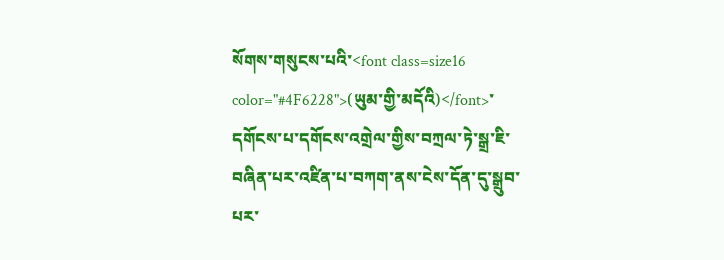སོགས་གསུངས་པའི་<font class=size16 color="#4F6228">(ཡུམ་གྱི་མདོའི)</font>་དགོངས་པ་དགོངས་འགྲེལ་གྱིས་བཀྲལ་ཏེ་སྒྲ་ཇི་བཞིན་པར་འཛིན་པ་བཀག་ནས་ངེས་དོན་དུ་སྒྲུབ་པར་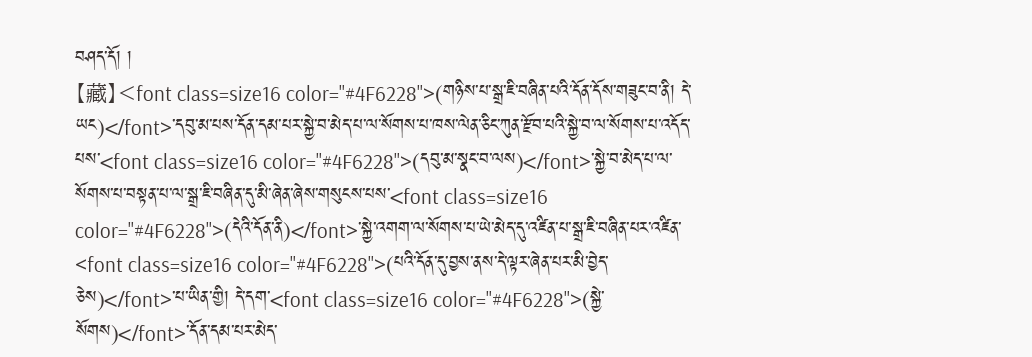བཤད་དོ། །
【藏】<font class=size16 color="#4F6228">(གཉིས་པ་སྒྲ་ཇི་བཞིན་པའི་དོན་དོས་གཟུང་བ་ནི། དེ་ཡང)</font>་དབུ་མ་པས་དོན་དམ་པར་སྐྱེ་བ་མེད་པ་ལ་སོགས་པ་ཁས་ལེན་ཅིང་ཀུན་རྫོབ་པའི་སྐྱེ་བ་ལ་སོགས་པ་འདོད་པས་<font class=size16 color="#4F6228">(དབུ་མ་སྣང་བ་ལས)</font>་སྐྱེ་བ་མེད་པ་ལ་སོགས་པ་བསྟན་པ་ལ་སྒྲ་ཇི་བཞིན་དུ་མི་ཞེན་ཞེས་གསུངས་པས་<font class=size16 color="#4F6228">(དེའི་དོན་ནི)</font>་སྐྱེ་འགག་ལ་སོགས་པ་ཡེ་མེད་དུ་འཛིན་པ་སྒྲ་ཇི་བཞིན་པར་འཛིན་<font class=size16 color="#4F6228">(པའི་དོན་དུ་བྱས་ནས་དེ་ལྟར་ཞེན་པར་མི་བྱེད་ཅེས)</font>་པ་ཡིན་གྱི། དེ་དག་<font class=size16 color="#4F6228">(སྐྱེ་སོགས)</font>་དོན་དམ་པར་མེད་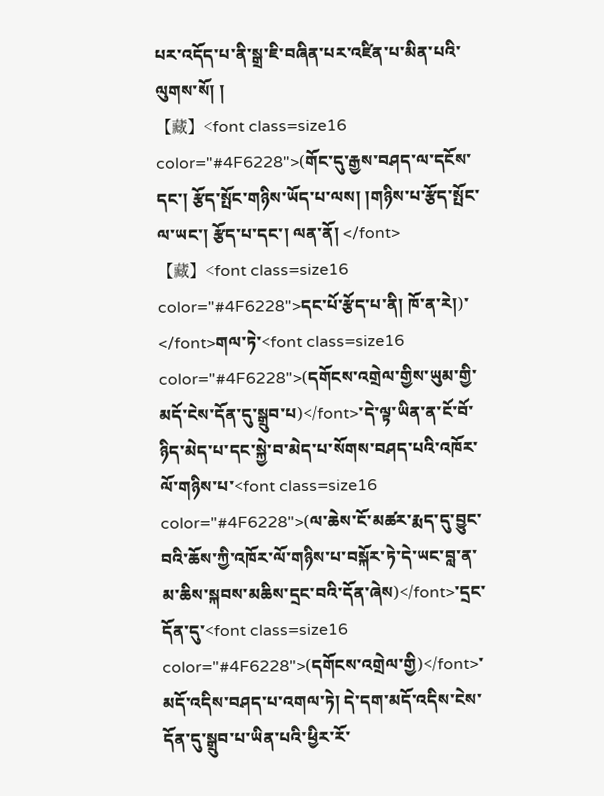པར་འདོད་པ་ནི་སྒྲ་ཇི་བཞིན་པར་འཛིན་པ་མིན་པའི་ལུགས་སོ། །
【藏】<font class=size16 color="#4F6228">(གོང་དུ་རྒྱས་བཤད་ལ་དངོས་དང་། རྩོད་སྤོང་གཉིས་ཡོད་པ་ལས། །གཉིས་པ་རྩོད་སྤོང་ལ་ཡང་། རྩོད་པ་དང་། ལན་ནོ། </font>
【藏】<font class=size16 color="#4F6228">དང་པོ་རྩོད་པ་ནི། ཁོ་ན་རེ།)་</font>གལ་ཏེ་<font class=size16 color="#4F6228">(དགོངས་འགྲེལ་གྱིས་ཡུམ་གྱི་མདོ་ངེས་དོན་དུ་སྒྲུབ་པ)</font>་དེ་ལྟ་ཡིན་ན་ངོ་བོ་ཉིད་མེད་པ་དང་སྐྱེ་བ་མེད་པ་སོགས་བཤད་པའི་འཁོར་ལོ་གཉིས་པ་<font class=size16 color="#4F6228">(ལ་ཆེས་ངོ་མཚར་རྨད་དུ་བྱུང་བའི་ཆོས་ཀྱི་འཁོར་ལོ་གཉིས་པ་བསྐོར་ཏེ་དེ་ཡང་བླ་ན་མ་ཆིས་སྐབས་མཆིས་དྲང་བའི་དོན་ཞེས)</font>་དྲང་དོན་དུ་<font class=size16 color="#4F6228">(དགོངས་འགྲེལ་གྱི)</font>་མདོ་འདིས་བཤད་པ་འགལ་ཏེ། དེ་དག་མདོ་འདིས་ངེས་དོན་དུ་སྒྲུབ་པ་ཡིན་པའི་ཕྱིར་རོ་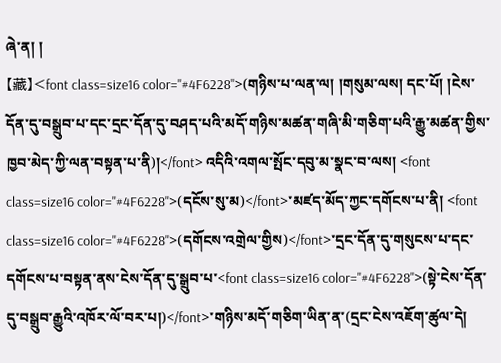ཞེ་ན། །
【藏】<font class=size16 color="#4F6228">(གཉིས་པ་ལན་ལ། །གསུམ་ལས། དང་པོ། །ངེས་དོན་དུ་བསྒྲུབ་པ་དང་དྲང་དོན་དུ་བཤད་པའི་མདོ་གཉིས་མཚན་གཞི་མི་གཅིག་པའི་རྒྱུ་མཚན་གྱིས་ཁྱབ་མེད་ཀྱི་ལན་བསྟན་པ་ནི)།</font> འདིའི་འགལ་སྤོང་དབུ་མ་སྣང་བ་ལས། <font class=size16 color="#4F6228">(དངོས་སུ་མ)</font>་མཛད་མོད་ཀྱང་དགོངས་པ་ནི། <font class=size16 color="#4F6228">(དགོངས་འགྲེལ་གྱིས)</font>་དྲང་དོན་དུ་གསུངས་པ་དང་དགོངས་པ་བསྟན་ནས་ངེས་དོན་དུ་སྒྲུབ་པ་<font class=size16 color="#4F6228">(སྟེ་ངེས་དོན་དུ་བསྒྲུབ་རྒྱུའི་འཁོར་ལོ་བར་པ།)</font>་གཉིས་མདོ་གཅིག་ཡིན་ན་(དྲང་ངེས་འཇོག་ཚུལ་དེ།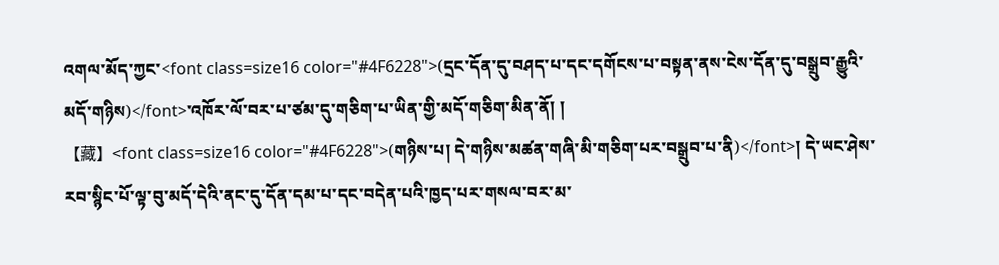འགལ་མོད་ཀྱང་<font class=size16 color="#4F6228">(དྲང་དོན་དུ་བཤད་པ་དང་དགོངས་པ་བསྟན་ནས་ངེས་དོན་དུ་བསྒྲུབ་རྒྱུའི་མདོ་གཉིས)</font>་འཁོར་ལོ་བར་པ་ཙམ་དུ་གཅིག་པ་ཡིན་གྱི་མདོ་གཅིག་མིན་ནོ། །
【藏】<font class=size16 color="#4F6228">(གཉིས་པ། དེ་གཉིས་མཚན་གཞི་མི་གཅིག་པར་བསྒྲུབ་པ་ནི)</font>། དེ་ཡང་ཤེས་རབ་སྙིང་པོ་ལྟ་བུ་མདོ་དེའི་ནང་དུ་དོན་དམ་པ་དང་བདེན་པའི་ཁྱད་པར་གསལ་བར་མ་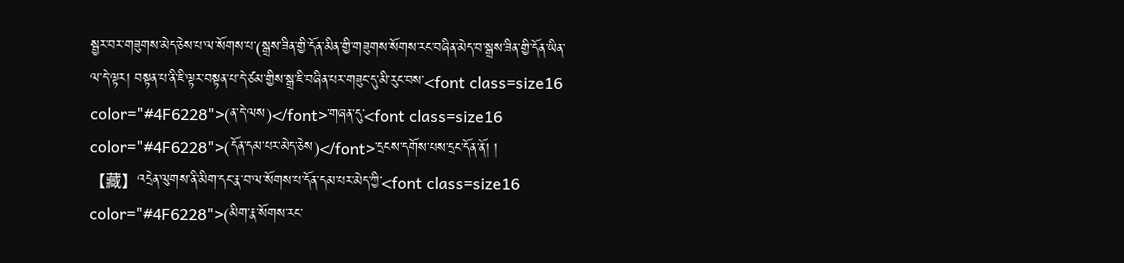སྦྱར་བར་གཟུགས་མེད་ཅེས་པ་ལ་སོགས་པ་(སྒྲས་ཟིན་གྱི་དོན་མིན་གྱི་གཟུགས་སོགས་རང་བཞིན་མེད་བ་སྒྲས་ཟིན་གྱི་དོན་ཡིན་ལ་དེ་ལྟར། བསྟན་པ་ནི་ཇི་ལྟར་བསྟན་པ་དེ་ཙམ་གྱིས་སྒྲ་ཇི་བཞིན་པར་གཟུང་དུ་མི་རུང་བས་<font class=size16 color="#4F6228">(ན་དེ་ལས)</font>་གཞན་དུ་<font class=size16 color="#4F6228">(དོན་དམ་པར་མེད་ཅེས)</font>་དྲངས་དགོས་པས་དྲང་དོན་ནོ། །
【藏】འདྲེན་ལུགས་ནི་མིག་དང་རྣ་བ་ལ་སོགས་པ་དོན་དམ་པར་མེད་ཀྱི་<font class=size16 color="#4F6228">(མིག་རྣ་སོགས་རང་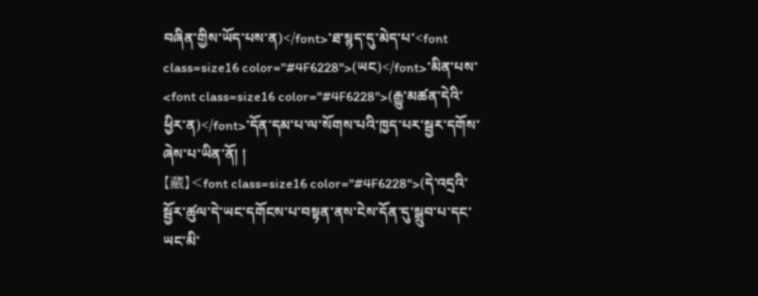བཞིན་གྱིས་ཡོད་པས་ན)</font>་ཐ་སྙད་དུ་མེད་པ་<font class=size16 color="#4F6228">(ཡང)</font>་མིན་པས་<font class=size16 color="#4F6228">(རྒྱུ་མཚན་དེའི་ཕྱིར་ན)</font>་དོན་དམ་པ་ལ་སོགས་པའི་ཁྱད་པར་སྦྱར་དགོས་ཞེས་པ་ཡིན་ནོ། །
【藏】<font class=size16 color="#4F6228">(དེ་འདྲའི་སྦྱོར་ཚུལ་དེ་ཡང་དགོངས་པ་བསྟན་ནས་ངེས་དོན་དུ་སྒྲུབ་པ་དང་ཡང་མི་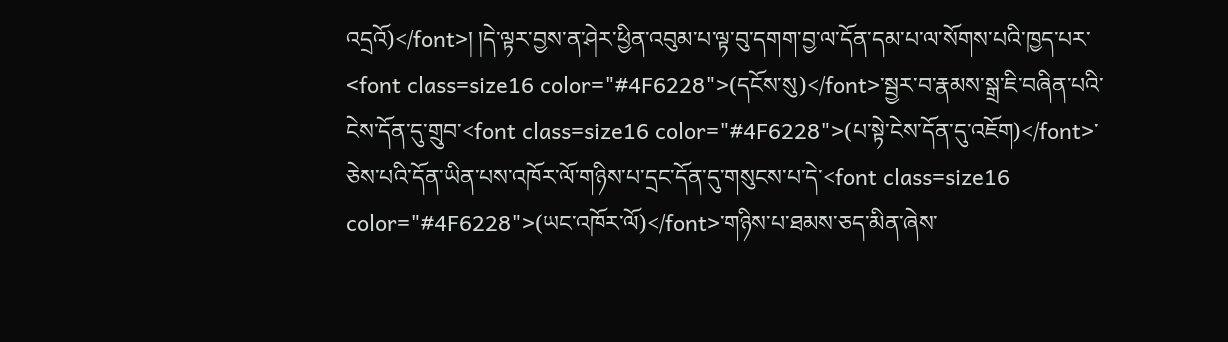འདྲའོ)</font>། །དེ་ལྟར་བྱས་ན་ཤེར་ཕྱིན་འབུམ་པ་ལྟ་བུ་དགག་བྱ་ལ་དོན་དམ་པ་ལ་སོགས་པའི་ཁྱད་པར་<font class=size16 color="#4F6228">(དངོས་སུ)</font>་སྦྱར་བ་རྣམས་སྒྲ་ཇི་བཞིན་པའི་ངེས་དོན་དུ་གྲུབ་<font class=size16 color="#4F6228">(པ་སྟེ་ངེས་དོན་དུ་འཇོག)</font>་ཅེས་པའི་དོན་ཡིན་པས་འཁོར་ལོ་གཉིས་པ་དྲང་དོན་དུ་གསུངས་པ་དེ་<font class=size16 color="#4F6228">(ཡང་འཁོར་ལོ)</font>་གཉིས་པ་ཐམས་ཅད་མིན་ཞེས་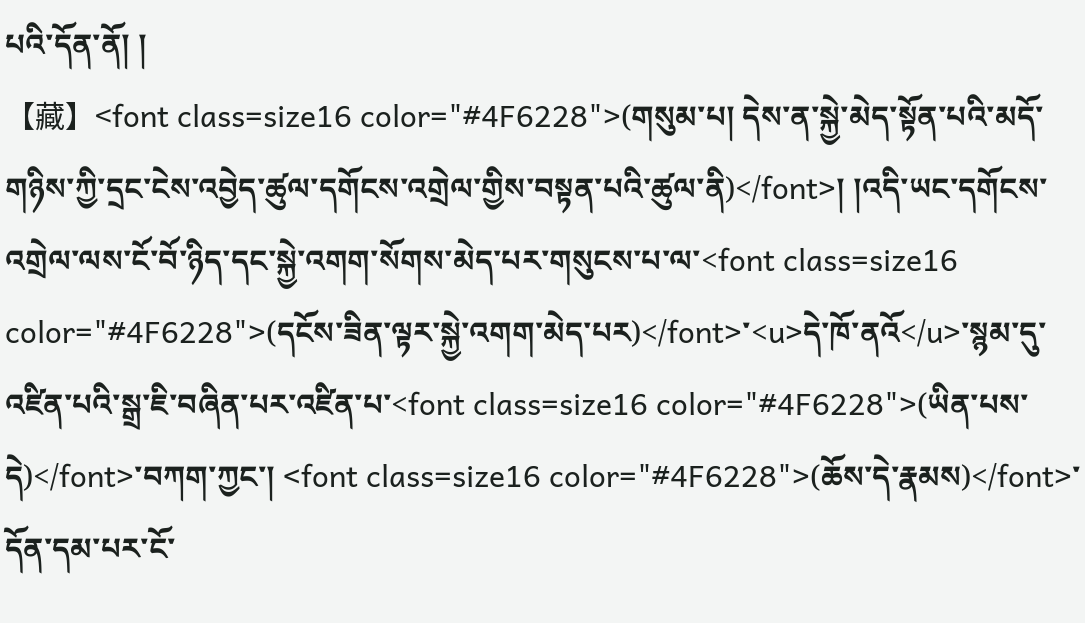པའི་དོན་ནོ། །
【藏】<font class=size16 color="#4F6228">(གསུམ་པ། དེས་ན་སྐྱེ་མེད་སྟོན་པའི་མདོ་གཉིས་ཀྱི་དྲང་ངེས་འབྱེད་ཚུལ་དགོངས་འགྲེལ་གྱིས་བསྟན་པའི་ཚུལ་ནི)</font>། །འདི་ཡང་དགོངས་འགྲེལ་ལས་ངོ་བོ་ཉིད་དང་སྐྱེ་འགག་སོགས་མེད་པར་གསུངས་པ་ལ་<font class=size16 color="#4F6228">(དངོས་ཟིན་ལྟར་སྐྱེ་འགག་མེད་པར)</font>་<u>དེ་ཁོ་ནའོ</u>་སྙམ་དུ་འཛིན་པའི་སྒྲ་ཇི་བཞིན་པར་འཛིན་པ་<font class=size16 color="#4F6228">(ཡིན་པས་དེ)</font>་བཀག་ཀྱང་། <font class=size16 color="#4F6228">(ཆོས་དེ་རྣམས)</font>་དོན་དམ་པར་ངོ་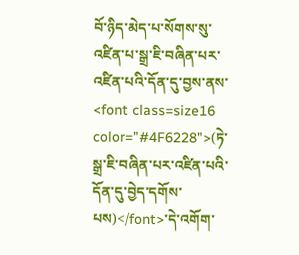བོ་ཉིད་མེད་པ་སོགས་སུ་འཛིན་པ་སྒྲ་ཇི་བཞིན་པར་འཛིན་པའི་དོན་དུ་བྱས་ནས་<font class=size16 color="#4F6228">(ཏེ་སྒྲ་ཇི་བཞིན་པར་འཛིན་པའི་དོན་དུ་བྱེད་དགོས་པས)</font>་དེ་འགོག་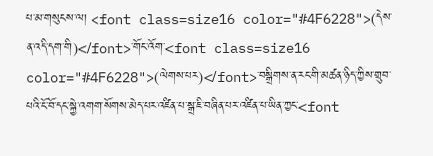པ་མ་གསུངས་ལ། <font class=size16 color="#4F6228">(དེས་ན་འདི་དག་གི)</font>་གོང་འོག་<font class=size16 color="#4F6228">(ལེགས་པར)</font>་བསྒྲིགས་ན་རང་གི་མཚན་ཉིད་ཀྱིས་གྲུབ་པའི་ངོ་བོ་དང་སྐྱེ་འགག་སོགས་མེད་པར་འཛིན་པ་སྒྲ་ཇི་བཞིན་པར་འཛིན་པ་ཡིན་ཀྱང་<font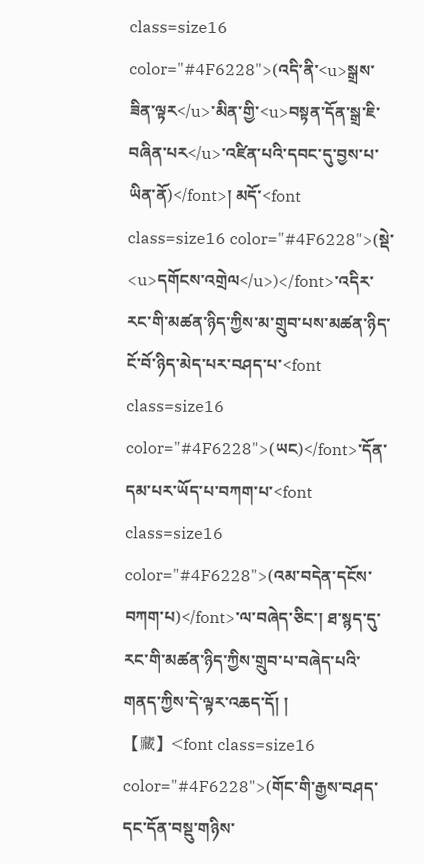class=size16 color="#4F6228">(འདི་ནི་<u>སྒྲས་ཟིན་ལྟར</u>་མིན་གྱི་<u>བསྟན་དོན་སྒྲ་ཇི་བཞིན་པར</u>་འཛིན་པའི་དབང་དུ་བྱས་པ་ཡིན་ནོ)</font>། མདོ་<font class=size16 color="#4F6228">(སྡེ་<u>དགོངས་འགྲེལ</u>)</font>་འདིར་རང་གི་མཚན་ཉིད་ཀྱིས་མ་གྲུབ་པས་མཚན་ཉིད་ངོ་བོ་ཉིད་མེད་པར་བཤད་པ་<font class=size16 color="#4F6228">(ཡང)</font>་དོན་དམ་པར་ཡོད་པ་བཀག་པ་<font class=size16 color="#4F6228">(འམ་བདེན་དངོས་བཀག་པ)</font>་ལ་བཞེད་ཅིང་། ཐ་སྙད་དུ་རང་གི་མཚན་ཉིད་ཀྱིས་གྲུབ་པ་བཞེད་པའི་གནད་ཀྱིས་དེ་ལྟར་འཆད་དོ། །
【藏】<font class=size16 color="#4F6228">(གོང་གི་རྒྱས་བཤད་དང་དོན་བསྡུ་གཉིས་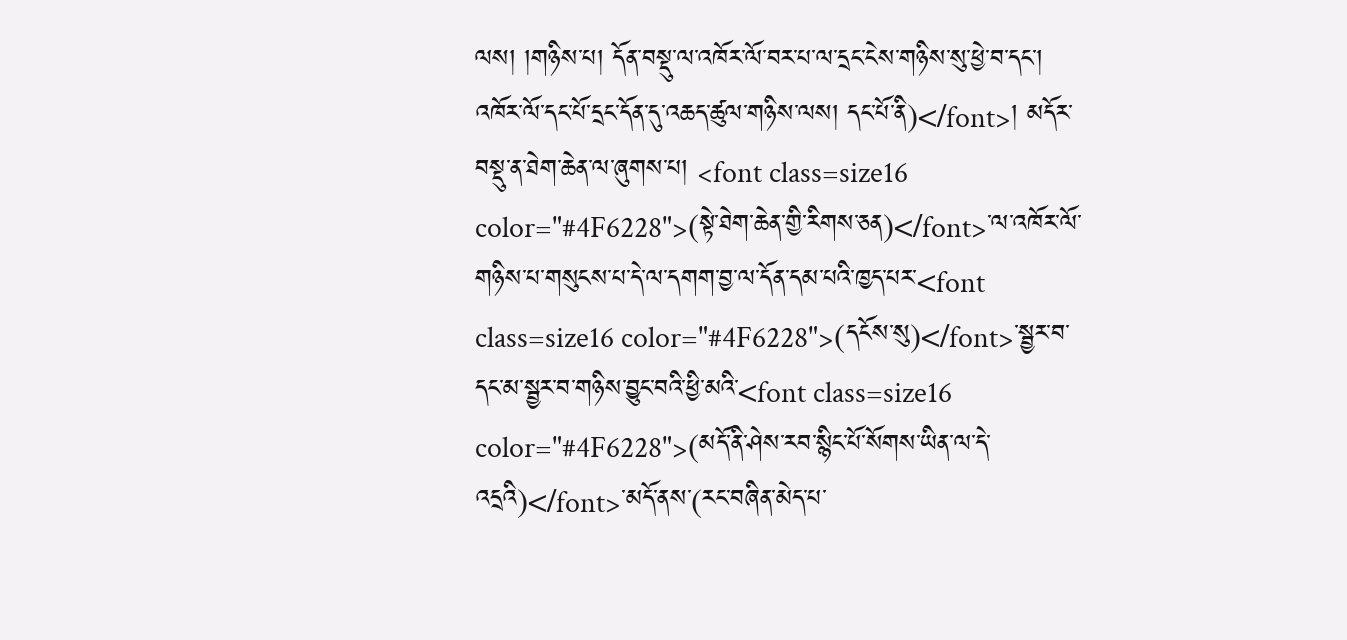ལས། །གཉིས་པ། དོན་བསྡུ་ལ་འཁོར་ལོ་བར་པ་ལ་དྲང་ངེས་གཉིས་སུ་ཕྱེ་བ་དང་། འཁོར་ལོ་དང་པོ་དྲང་དོན་དུ་འཆད་ཚུལ་གཉིས་ལས། དང་པོ་ནི)</font>། མདོར་བསྡུ་ན་ཐེག་ཆེན་ལ་ཞུགས་པ། <font class=size16 color="#4F6228">(སྟེ་ཐེག་ཆེན་གྱི་རིགས་ཅན)</font>་ལ་འཁོར་ལོ་གཉིས་པ་གསུངས་པ་དེ་ལ་དགག་བྱ་ལ་དོན་དམ་པའི་ཁྱད་པར་<font class=size16 color="#4F6228">(དངོས་སུ)</font>་སྦྱར་བ་དང་མ་སྦྱར་བ་གཉིས་བྱུང་བའི་ཕྱི་མའི་<font class=size16 color="#4F6228">(མདོ་ནི་ཤེས་རབ་སྙིང་པོ་སོགས་ཡིན་ལ་དེ་འདྲའི)</font>་མདོ་ནས་(རང་བཞིན་མེད་པ་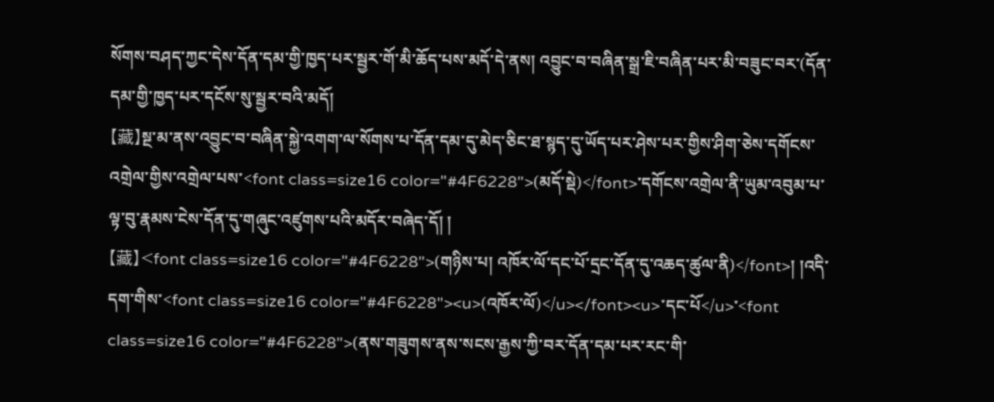སོགས་བཤད་ཀྱང་དེས་དོན་དམ་གྱི་ཁྱད་པར་སྦྱར་གོ་མི་ཆོད་པས་མདོ་དེ་ནས། འབྱུང་བ་བཞིན་སྒྲ་ཇི་བཞིན་པར་མི་བཟུང་བར་(དོན་དམ་གྱི་ཁྱད་པར་དངོས་སུ་སྦྱར་བའི་མདོ།
【藏】སྔ་མ་ནས་འབྱུང་བ་བཞིན་སྐྱེ་འགག་ལ་སོགས་པ་དོན་དམ་དུ་མེད་ཅིང་ཐ་སྙད་དུ་ཡོད་པར་ཤེས་པར་གྱིས་ཤིག་ཅེས་དགོངས་འགྲེལ་གྱིས་འགྲེལ་པས་<font class=size16 color="#4F6228">(མདོ་སྡེ)</font>་དགོངས་འགྲེལ་ནི་ཡུམ་འབུམ་པ་ལྟ་བུ་རྣམས་ངེས་དོན་དུ་གཞུང་འཛུགས་པའི་མདོར་བཞེད་དོ། །
【藏】<font class=size16 color="#4F6228">(གཉིས་པ། འཁོར་ལོ་དང་པོ་དྲང་དོན་དུ་འཆད་ཚུལ་ནི)</font>། །འདི་དག་གིས་<font class=size16 color="#4F6228"><u>(འཁོར་ལོ)</u></font><u>་དང་པོ</u>་<font class=size16 color="#4F6228">(ནས་གཟུགས་ནས་སངས་རྒྱས་ཀྱི་བར་དོན་དམ་པར་རང་གི་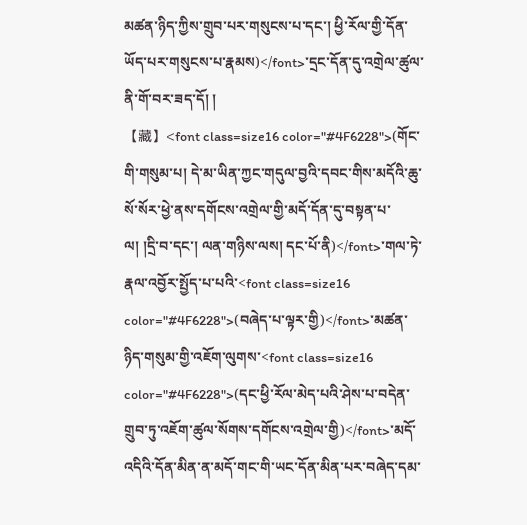མཚན་ཉིད་ཀྱིས་གྲུབ་པར་གསུངས་པ་དང་། ཕྱི་རོལ་གྱི་དོན་ཡོད་པར་གསུངས་པ་རྣམས)</font>་དྲང་དོན་དུ་འགྲེལ་ཚུལ་ནི་གོ་བར་ཟད་དོ། །
【藏】<font class=size16 color="#4F6228">(གོང་གི་གསུམ་པ། དེ་མ་ཡིན་ཀྱང་གདུལ་བྱའི་དབང་གིས་མདོའི་ཆུ་སོ་སོར་ཕྱེ་ནས་དགོངས་འགྲེལ་གྱི་མདོ་དོན་དུ་བསྟན་པ་ལ། །དྲི་བ་དང་། ལན་གཉིས་ལས། དང་པོ་ནི)</font>་གལ་ཏེ་རྣལ་འབྱོར་སྤྱོད་པ་པའི་<font class=size16 color="#4F6228">(བཞེད་པ་ལྟར་གྱི)</font>་མཚན་ཉིད་གསུམ་གྱི་འཇོག་ལུགས་<font class=size16 color="#4F6228">(དང་ཕྱི་རོལ་མེད་པའི་ཤེས་པ་བདེན་གྲུབ་ཏུ་འཇོག་ཚུལ་སོགས་དགོངས་འགྲེལ་གྱི)</font>་མདོ་འདིའི་དོན་མིན་ན་མདོ་གང་གི་ཡང་དོན་མིན་པར་བཞེད་དམ་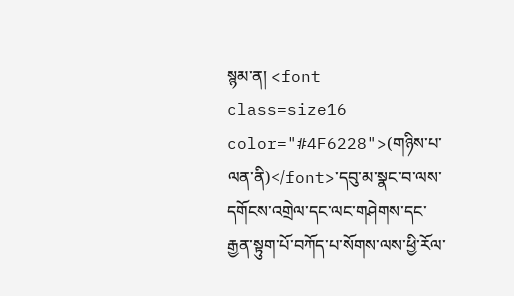སྙམ་ན། <font class=size16 color="#4F6228">(གཉིས་པ་ལན་ནི)</font>་དབུ་མ་སྣང་བ་ལས་དགོངས་འགྲེལ་དང་ལང་གཤེགས་དང་རྒྱན་སྟུག་པོ་བཀོད་པ་སོགས་ལས་ཕྱི་རོལ་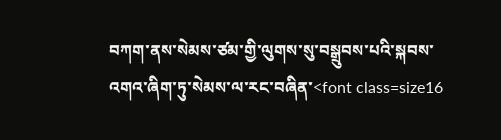བཀག་ནས་སེམས་ཙམ་གྱི་ལུགས་སུ་བསྒྲུབས་པའི་སྐབས་འགའ་ཞིག་ཏུ་སེམས་ལ་རང་བཞིན་<font class=size16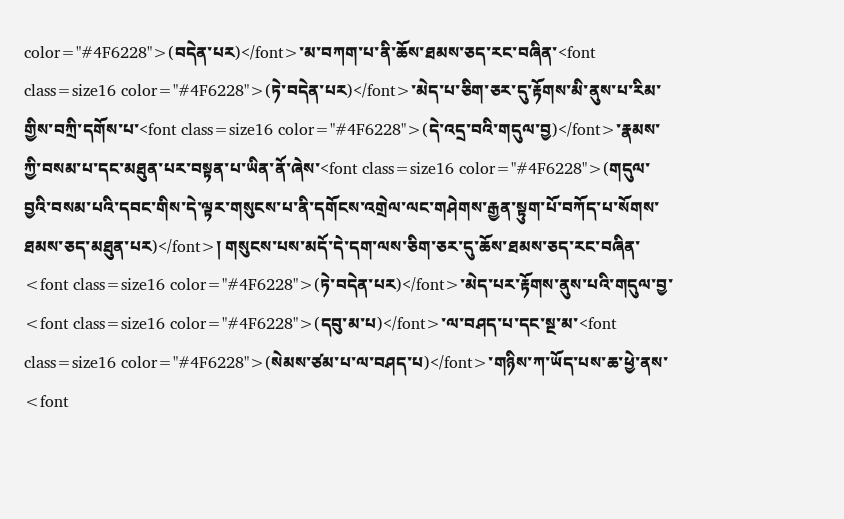color="#4F6228">(བདེན་པར)</font>་མ་བཀག་པ་ནི་ཆོས་ཐམས་ཅད་རང་བཞིན་<font class=size16 color="#4F6228">(ཏེ་བདེན་པར)</font>་མེད་པ་ཅིག་ཅར་དུ་རྟོགས་མི་ནུས་པ་རིམ་གྱིས་བཀྲི་དགོས་པ་<font class=size16 color="#4F6228">(དེ་འདྲ་བའི་གདུལ་བྱ)</font>་རྣམས་ཀྱི་བསམ་པ་དང་མཐུན་པར་བསྟན་པ་ཡིན་ནོ་ཞེས་<font class=size16 color="#4F6228">(གདུལ་བྱའི་བསམ་པའི་དབང་གིས་དེ་ལྟར་གསུངས་པ་ནི་དགོངས་འགྲེལ་ལང་གཤེགས་རྒྱན་སྟུག་པོ་བཀོད་པ་སོགས་ཐམས་ཅད་མཐུན་པར)</font>། གསུངས་པས་མདོ་དེ་དག་ལས་ཅིག་ཅར་དུ་ཆོས་ཐམས་ཅད་རང་བཞིན་<font class=size16 color="#4F6228">(ཏེ་བདེན་པར)</font>་མེད་པར་རྟོགས་ནུས་པའི་གདུལ་བྱ་<font class=size16 color="#4F6228">(དབུ་མ་པ)</font>་ལ་བཤད་པ་དང་སྔ་མ་<font class=size16 color="#4F6228">(སེམས་ཙམ་པ་ལ་བཤད་པ)</font>་གཉིས་ཀ་ཡོད་པས་ཆ་ཕྱེ་ནས་<font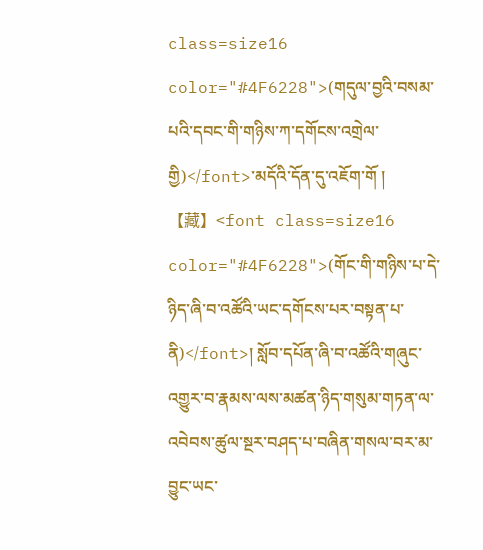class=size16 color="#4F6228">(གདུལ་བྱའི་བསམ་པའི་དབང་གི་གཉིས་ཀ་དགོངས་འགྲེལ་གྱི)</font>་མདོའི་དོན་དུ་འཇོག་གོ །
【藏】<font class=size16 color="#4F6228">(གོང་གི་གཉིས་པ་དེ་ཉིད་ཞི་བ་འཚོའི་ཡང་དགོངས་པར་བསྟན་པ་ནི)</font>། སློབ་དཔོན་ཞི་བ་འཚོའི་གཞུང་འགྱུར་བ་རྣམས་ལས་མཚན་ཉིད་གསུམ་གཏན་ལ་འབེབས་ཚུལ་སྔར་བཤད་པ་བཞིན་གསལ་བར་མ་བྱུང་ཡང་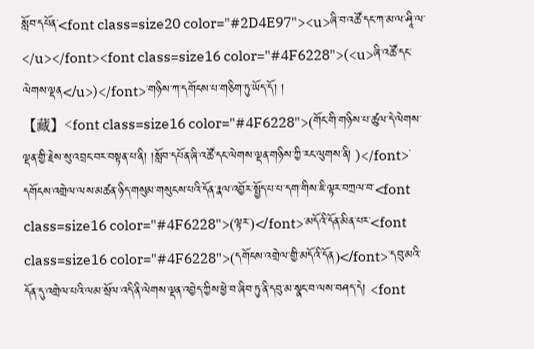སློབ་དཔོན་<font class=size20 color="#2D4E97"><u>ཞི་བ་འཚོ་དང་ཀ་མ་ལ་ཤཱི་ལ་</u></font><font class=size16 color="#4F6228">(<u>ཞི་འཚོ་དང་ལེགས་ལྡན</u>)</font>་གཉིས་ཀ་དགོངས་པ་གཅིག་ཏུ་ཡོད་དོ། །
【藏】<font class=size16 color="#4F6228">(གོང་གི་གཉིས་པ་ཚུལ་དེ་ལེགས་ལྡན་གྱི་རྗེས་སུ་འབྲང་བར་བསྟན་པ་ནི། །སློབ་དཔོན་ཞི་འཚོ་དང་ལེགས་ལྡན་གཉིས་ཀྱི་རང་ལུགས་ནི། )</font>་དགོངས་འགྲེལ་ལས་མཚན་ཉིད་གསུམ་གསུངས་པའི་དོན་རྣལ་འབྱོར་སྤྱོད་པ་པ་དག་གིས་ཇི་ལྟར་བཀྲལ་བ་<font class=size16 color="#4F6228">(ལྟར་)</font>་མདོའི་དོན་མིན་པར་<font class=size16 color="#4F6228">(དགོངས་འགྲེལ་གྱི་མདོའི་དོན)</font>་དབུ་མའི་དོན་དུ་འགྲེལ་པའི་ལམ་སྲོལ་འདི་ནི་ལེགས་ལྡན་འབྱེད་ཀྱིས་ཕྱེ་བ་ཞིབ་ཏུ་ནི་དབུ་མ་སྣང་བ་ལས་བཤད་དེ། <font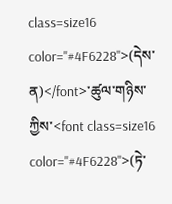class=size16 color="#4F6228">(དེས་ན)</font>་ཚུལ་གཉིས་ཀྱིས་<font class=size16 color="#4F6228">(ཏེ་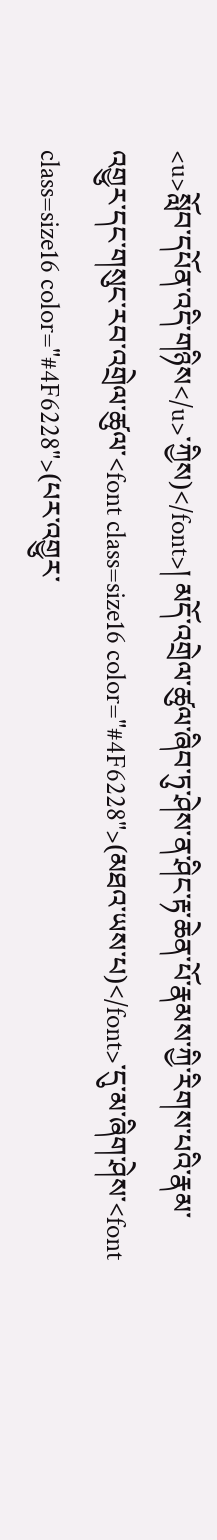<u>སློབ་དཔོན་འདི་གཉིས</u>་ཀྱིས)</font>། མདོ་འགྲེལ་ཚུལ་ཞིབ་ཏུ་ཤེས་ན་ཤིང་རྟ་ཆེན་པོ་རྣམས་ཀྱི་རིགས་པའི་རྣམ་འགྱུར་དང་གསུང་རབ་འགྲེལ་ཚུལ་<font class=size16 color="#4F6228">(མཐའ་ཡས་པ)</font>་དུ་མ་ཞིག་ཤེས་<font class=size16 color="#4F6228">(པར་འགྱུར་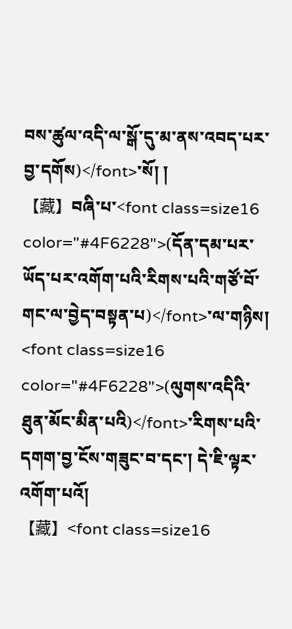བས་ཚུལ་འདི་ལ་སྒོ་དུ་མ་ནས་འབད་པར་བྱ་དགོས)</font>་སོ། །
【藏】བཞི་པ་<font class=size16 color="#4F6228">(དོན་དམ་པར་ཡོད་པར་འགོག་པའི་རིགས་པའི་གཙོ་བོ་གང་ལ་བྱེད་བསྟན་པ)</font>་ལ་གཉིས། <font class=size16 color="#4F6228">(ལུགས་འདིའི་ཐུན་མོང་མིན་པའི)</font>་རིགས་པའི་དགག་བྱ་ངོས་གཟུང་བ་དང་། དེ་ཇི་ལྟར་འགོག་པའོ།
【藏】<font class=size16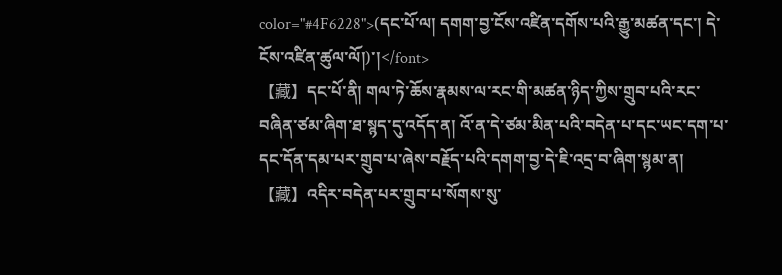color="#4F6228">(དང་པོ་ལ། དགག་བྱ་ངོས་འཛིན་དགོས་པའི་རྒྱུ་མཚན་དང་། དེ་ངོས་འཛིན་ཚུལ་ལོ།)་།</font>
【藏】དང་པོ་ནི། གལ་ཏེ་ཆོས་རྣམས་ལ་རང་གི་མཚན་ཉིད་ཀྱིས་གྲུབ་པའི་རང་བཞིན་ཙམ་ཞིག་ཐ་སྙད་དུ་འདོད་ན། འོ་ན་དེ་ཙམ་མིན་པའི་བདེན་པ་དང་ཡང་དག་པ་དང་དོན་དམ་པར་གྲུབ་པ་ཞེས་བརྗོད་པའི་དགག་བྱ་དེ་ཇི་འདྲ་བ་ཞིག་སྙམ་ན།
【藏】འདིར་བདེན་པར་གྲུབ་པ་སོགས་སུ་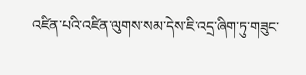འཛིན་པའི་འཛིན་ལུགས་སམ་དེས་ཇི་འདྲ་ཞིག་ཏུ་གཟུང་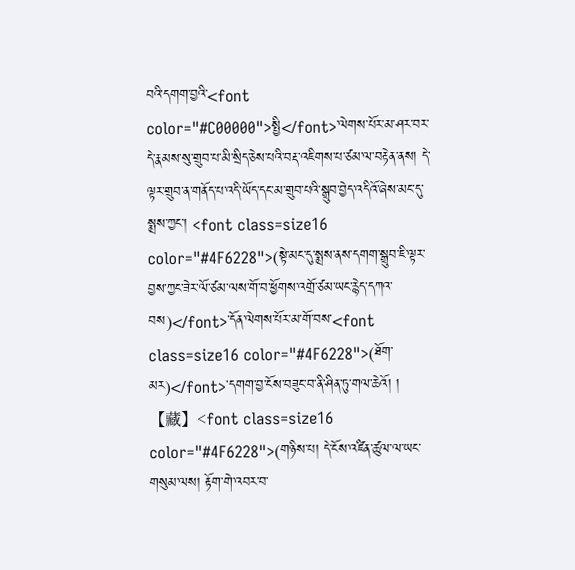བའི་དགག་བྱའི་<font color="#C00000">སྤྱི</font>་ལེགས་པོར་མ་ཤར་བར་དེ་རྣམས་སུ་གྲུབ་པ་མི་སྲིད་ཅེས་པའི་བརྡ་འཇིགས་པ་ཙམ་ལ་བརྟེན་ནས། དེ་ལྟར་གྲུབ་ན་གནོད་པ་འདི་ཡོད་དང་མ་གྲུབ་པའི་སྒྲུབ་བྱེད་འདིའོ་ཞེས་མང་དུ་སྨྲས་ཀྱང་། <font class=size16 color="#4F6228">(སྟེ་མང་དུ་སྨྲས་ནས་དགག་སྒྲུབ་ཇི་ལྟར་བྱས་ཀྱང་ཟེར་ལོ་ཙམ་ལས་གོ་བ་ཕྱོགས་འགྲོ་ཙམ་ཡང་རྙེད་དཀའ་བས)</font>་དོན་ལེགས་པོར་མ་གོ་བས་<font class=size16 color="#4F6228">(ཐོག་མར)</font>་དགག་བྱ་ངོས་བཟུང་བ་ནི་ཤིན་ཏུ་གལ་ཆེའོ། །
【藏】<font class=size16 color="#4F6228">(གཉིས་པ། དེ་ངོས་འཛིན་ཚུལ་ལ་ཡང་གསུམ་ལས། རྟོག་གེ་འབར་བ་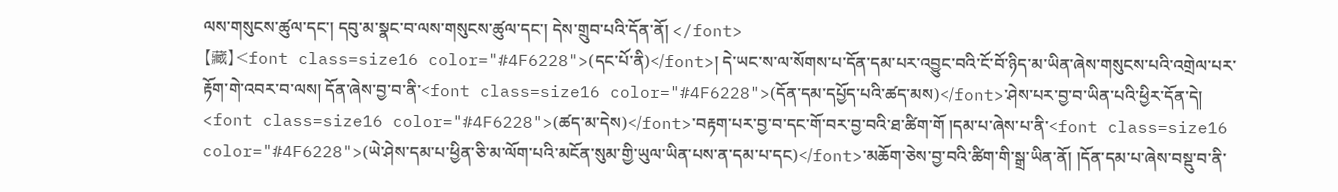ལས་གསུངས་ཚུལ་དང་། དབུ་མ་སྣང་བ་ལས་གསུངས་ཚུལ་དང་། དེས་གྲུབ་པའི་དོན་ནོ། </font>
【藏】<font class=size16 color="#4F6228">(དང་པོ་ནི)</font>། དེ་ཡང་ས་ལ་སོགས་པ་དོན་དམ་པར་འབྱུང་བའི་ངོ་བོ་ཉིད་མ་ཡིན་ཞེས་གསུངས་པའི་འགྲེལ་པར་རྟོག་གེ་འབར་བ་ལས། དོན་ཞེས་བྱ་བ་ནི་<font class=size16 color="#4F6228">(དོན་དམ་དཔྱོད་པའི་ཚད་མས)</font>་ཤེས་པར་བྱ་བ་ཡིན་པའི་ཕྱིར་དོན་དེ། <font class=size16 color="#4F6228">(ཚད་མ་དེས)</font>་བརྟག་པར་བྱ་བ་དང་གོ་བར་བྱ་བའི་ཐ་ཚིག་གོ །དམ་པ་ཞེས་པ་ནི་<font class=size16 color="#4F6228">(ཡེ་ཤེས་དམ་པ་ཕྱིན་ཅི་མ་ལོག་པའི་མངོན་སུམ་གྱི་ཡུལ་ཡིན་པས་ན་དམ་པ་དང)</font>་མཆོག་ཅེས་བྱ་བའི་ཚིག་གི་སྒྲ་ཡིན་ནོ། །དོན་དམ་པ་ཞེས་བསྡུ་བ་ནི་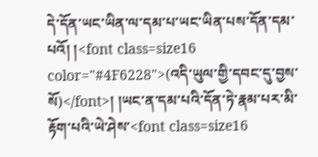དེ་དོན་ཡང་ཡིན་ལ་དམ་པ་ཡང་ཡིན་པས་དོན་དམ་པའོ། །<font class=size16 color="#4F6228">(འདི་ཡུལ་གྱི་དབང་དུ་བྱས་སོ)</font>། །ཡང་ན་དམ་པའི་དོན་ཏེ་རྣམ་པར་མི་རྟོག་པའི་ཡེ་ཤེས་<font class=size16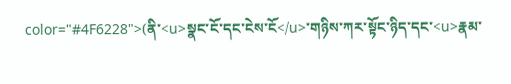color="#4F6228">(ནི་<u>སྣང་ངོ་དང་ངེས་ངོ</u>་གཉིས་ཀར་སྟོང་ཉིད་དང་<u>རྣམ་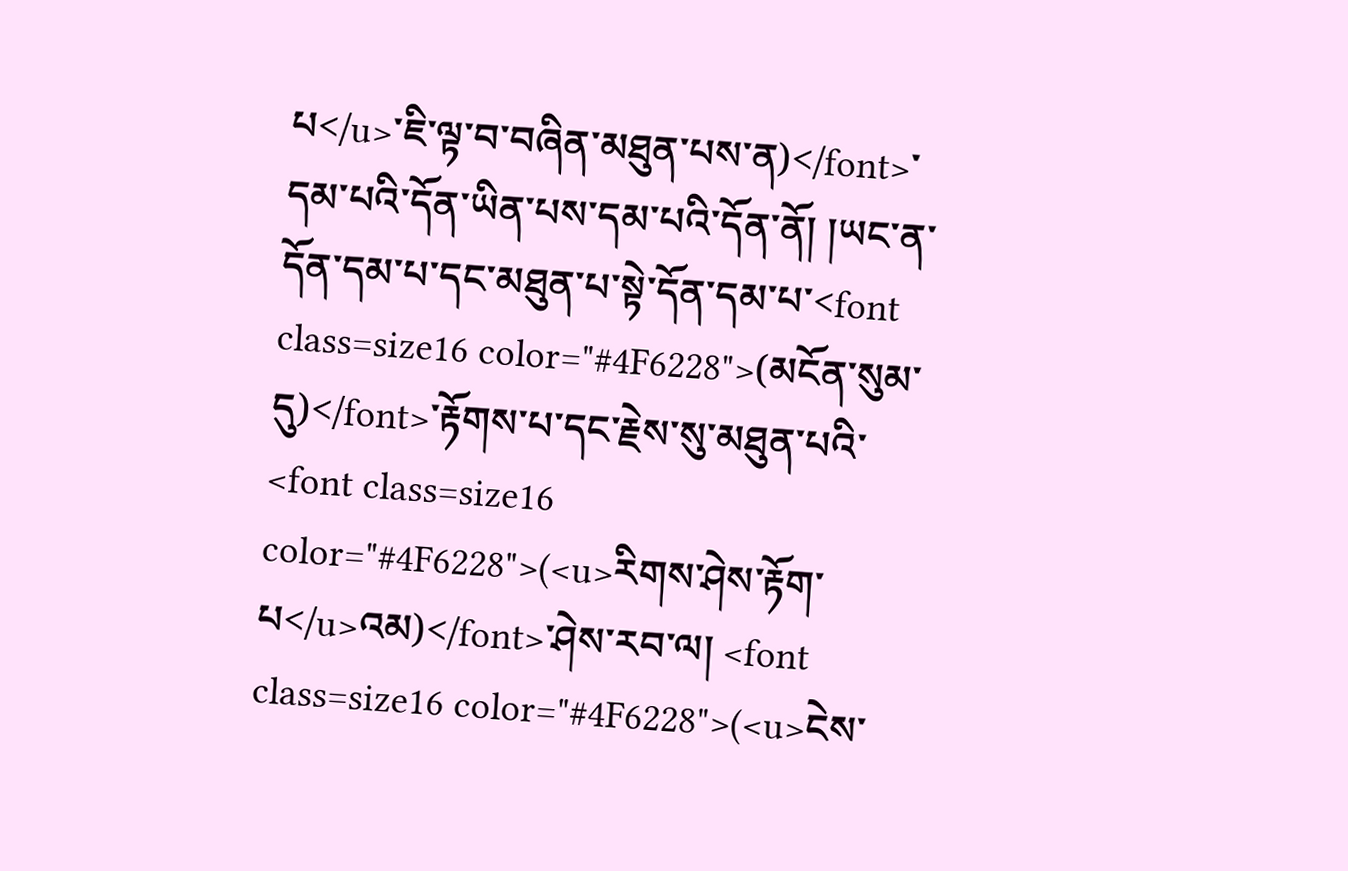པ</u>་ཇི་ལྟ་བ་བཞིན་མཐུན་པས་ན)</font>་དམ་པའི་དོན་ཡིན་པས་དམ་པའི་དོན་ནོ། །ཡང་ན་དོན་དམ་པ་དང་མཐུན་པ་སྟེ་དོན་དམ་པ་<font class=size16 color="#4F6228">(མངོན་སུམ་དུ)</font>་རྟོགས་པ་དང་རྗེས་སུ་མཐུན་པའི་<font class=size16 color="#4F6228">(<u>རིགས་ཤེས་རྟོག་པ</u>འམ)</font>་ཤེས་རབ་ལ། <font class=size16 color="#4F6228">(<u>ངེས་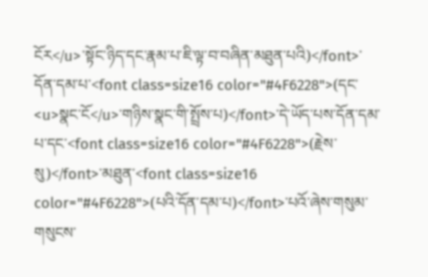ངོར</u>་སྟོང་ཉིད་དང་རྣམ་པ་ཇི་ལྟ་བ་བཞིན་མཐུན་པའི)</font>་དོན་དམ་པ་<font class=size16 color="#4F6228">(དང་<u>སྣང་ངོ</u>་གཉིས་སྣང་གི་སྤྲོས་པ)</font>་དེ་ཡོད་པས་དོན་དམ་པ་དང་<font class=size16 color="#4F6228">(རྗེས་སུ)</font>་མཐུན་<font class=size16 color="#4F6228">(པའི་དོན་དམ་པ)</font>་པའོ་ཞེས་གསུམ་གསུངས་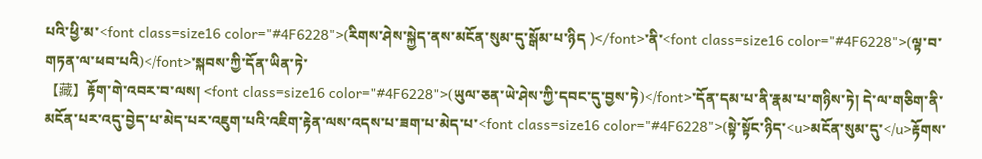པའི་ཕྱི་མ་<font class=size16 color="#4F6228">(རིགས་ཤེས་སྐྱེད་ནས་མངོན་སུམ་དུ་སྒོམ་པ་ཉིད )</font>་ནི་<font class=size16 color="#4F6228">(ལྟ་བ་གཏན་ལ་ཕབ་པའི)</font>་སྐབས་ཀྱི་དོན་ཡིན་ཏེ་
【藏】རྟོག་གེ་འབར་བ་ལས། <font class=size16 color="#4F6228">(ཡུལ་ཅན་ཡེ་ཤེས་ཀྱི་དབང་དུ་བྱས་ཏེ)</font>་དོན་དམ་པ་ནི་རྣམ་པ་གཉིས་ཏེ། དེ་ལ་གཅིག་ནི་མངོན་པར་འདུ་བྱེད་པ་མེད་པར་འཇུག་པའི་འཇིག་རྟེན་ལས་འདས་པ་ཟག་པ་མེད་པ་<font class=size16 color="#4F6228">(སྟེ་སྟོང་ཉིད་<u>མངོན་སུམ་དུ་</u>རྟོགས་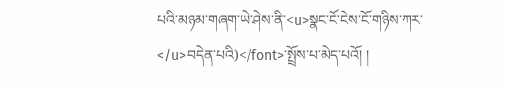པའི་མཉམ་གཞག་ཡེ་ཤེས་ནི་<u>སྣང་ངོ་ངེས་ངོ་གཉིས་ཀར་</u>བདེན་པའི)</font>་སྤྲོས་པ་མེད་པའོ། །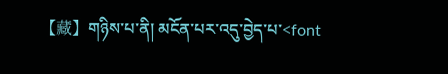【藏】གཉིས་པ་ནི། མངོན་པར་འདུ་བྱེད་པ་<font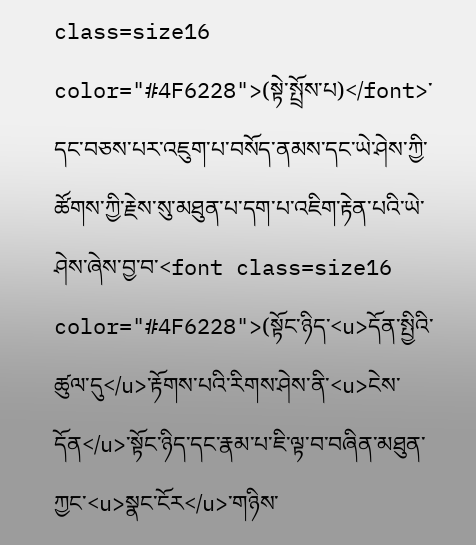class=size16 color="#4F6228">(སྟེ་སྤྲོས་པ)</font>་དང་བཅས་པར་འཇུག་པ་བསོད་ནམས་དང་ཡེ་ཤེས་ཀྱི་ཚོགས་ཀྱི་རྗེས་སུ་མཐུན་པ་དག་པ་འཇིག་རྟེན་པའི་ཡེ་ཤེས་ཞེས་བྱ་བ་<font class=size16 color="#4F6228">(སྟོང་ཉིད་<u>དོན་སྤྱིའི་ཚུལ་དུ</u>་རྟོགས་པའི་རིགས་ཤེས་ནི་<u>ངེས་དོན</u>་སྟོང་ཉིད་དང་རྣམ་པ་ཇི་ལྟ་བ་བཞིན་མཐུན་ཀྱང་<u>སྣང་ངོར</u>་གཉིས་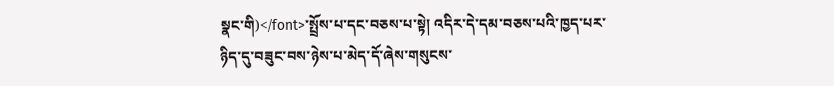སྣང་གི)</font>་སྤྲོས་པ་དང་བཅས་པ་སྟེ། འདིར་དེ་དམ་བཅས་པའི་ཁྱད་པར་ཉིད་དུ་བཟུང་བས་ཉེས་པ་མེད་དོ་ཞེས་གསུངས་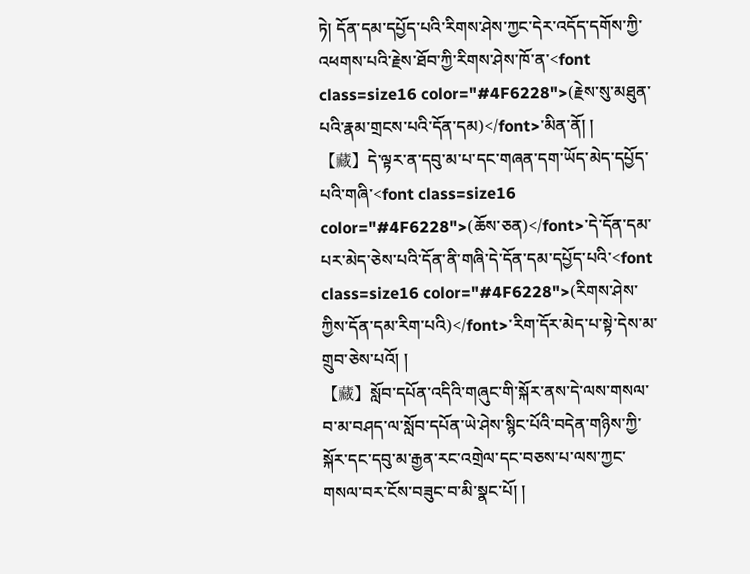ཏེ། དོན་དམ་དཔྱོད་པའི་རིགས་ཤེས་ཀྱང་དེར་འདོད་དགོས་ཀྱི་འཕགས་པའི་རྗེས་ཐོབ་ཀྱི་རིགས་ཤེས་ཁོ་ན་<font class=size16 color="#4F6228">(རྗེས་སུ་མཐུན་པའི་རྣམ་གྲངས་པའི་དོན་དམ)</font>་མིན་ནོ། །
【藏】དེ་ལྟར་ན་དབུ་མ་པ་དང་གཞན་དག་ཡོད་མེད་དཔྱོད་པའི་གཞི་<font class=size16 color="#4F6228">(ཆོས་ཅན)</font>་དེ་དོན་དམ་པར་མེད་ཅེས་པའི་དོན་ནི་གཞི་དེ་དོན་དམ་དཔྱོད་པའི་<font class=size16 color="#4F6228">(རིགས་ཤེས་ཀྱིས་དོན་དམ་རིག་པའི)</font>་རིག་དོར་མེད་པ་སྟེ་དེས་མ་གྲུབ་ཅེས་པའོ། །
【藏】སློབ་དཔོན་འདིའི་གཞུང་གི་སྐོར་ནས་དེ་ལས་གསལ་བ་མ་བཤད་ལ་སློབ་དཔོན་ཡེ་ཤེས་སྙིང་པོའི་བདེན་གཉིས་ཀྱི་སྐོར་དང་དབུ་མ་རྒྱན་རང་འགྲེལ་དང་བཅས་པ་ལས་ཀྱང་གསལ་བར་ངོས་བཟུང་བ་མི་སྣང་པོ། །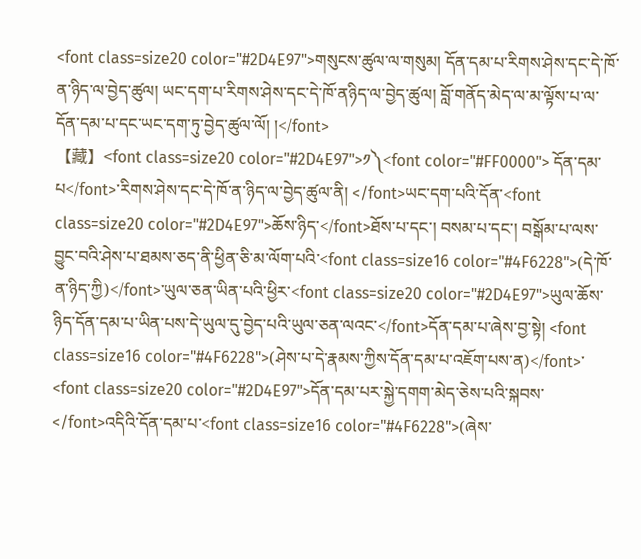<font class=size20 color="#2D4E97">གསུངས་ཚུལ་ལ་གསུམ། དོན་དམ་པ་རིགས་ཤེས་དང་དེ་ཁོ་ན་ཉིད་ལ་བྱེད་ཚུལ། ཡང་དག་པ་རིགས་ཤེས་དང་དེ་ཁོ་ནཉིད་ལ་བྱེད་ཚུལ། བློ་གནོད་མེད་ལ་མ་ལྟོས་པ་ལ་དོན་དམ་པ་དང་ཡང་དག་ཏུ་བྱེད་ཚུལ་ལོ། །</font>
【藏】<font class=size20 color="#2D4E97">༡༽<font color="#FF0000"> དོན་དམ་པ</font>་རིགས་ཤེས་དང་དེ་ཁོ་ན་ཉིད་ལ་བྱེད་ཚུལ་ནི། </font>ཡང་དག་པའི་དོན་<font class=size20 color="#2D4E97">ཆོས་ཉིད་</font>ཐོས་པ་དང་། བསམ་པ་དང་། བསྒོམ་པ་ལས་བྱུང་བའི་ཤེས་པ་ཐམས་ཅད་ནི་ཕྱིན་ཅི་མ་ལོག་པའི་<font class=size16 color="#4F6228">(དེ་ཁོ་ན་ཉིད་ཀྱི)</font>་ཡུལ་ཅན་ཡིན་པའི་ཕྱིར་<font class=size20 color="#2D4E97">ཡུལ་ཆོས་ཉིད་དོན་དམ་པ་ཡིན་པས་དེ་ཡུལ་དུ་བྱེད་པའི་ཡུལ་ཅན་ལའང་</font>དོན་དམ་པ་ཞེས་བྱ་སྟེ། <font class=size16 color="#4F6228">(ཤེས་པ་དེ་རྣམས་ཀྱིས་དོན་དམ་པ་འཇོག་པས་ན)</font>་<font class=size20 color="#2D4E97">དོན་དམ་པར་སྐྱེ་དགག་མེད་ཅེས་པའི་སྐབས་</font>འདིའི་དོན་དམ་པ་<font class=size16 color="#4F6228">(ཞེས་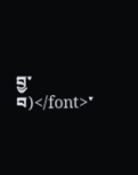བྱ་བ)</font>་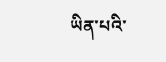ཡིན་པའི་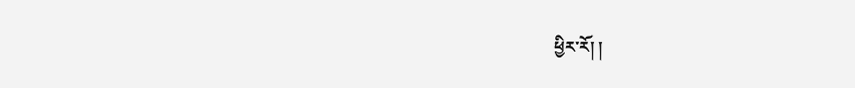ཕྱིར་རོ། །